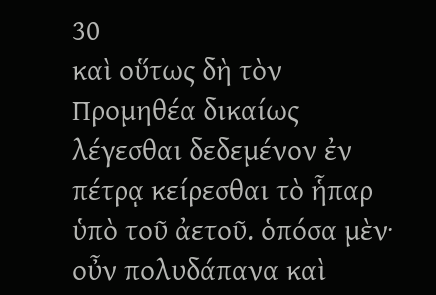30
καὶ οὕτως δὴ τὸν Προμηθέα δικαίως λέγεσθαι δεδεμένον ἐν πέτρᾳ κείρεσθαι τὸ ἧπαρ ὑπὸ τοῦ ἀετοῦ. ὁπόσα μὲν· οὖν πολυδάπανα καὶ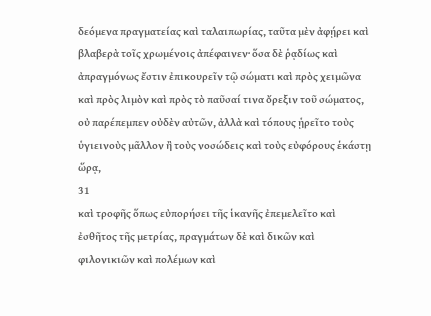δεόμενα πραγματείας καὶ ταλαιπωρίας, ταῦτα μὲν ἀφῄρει καὶ βλαβερὰ τοῖς χρωμένοις ἀπέφαινεν· ὅσα δὲ ῥᾳδίως καὶ ἀπραγμόνως ἔστιν ἐπικουρεῖν τῷ σώματι καὶ πρὸς χειμῶνα καὶ πρὸς λιμὸν καὶ πρὸς τὸ παῦσαί τινα ὄρεξιν τοῦ σώματος, οὐ παρέπεμπεν οὐδὲν αὐτῶν, ἀλλὰ καὶ τόπους ᾑρεῖτο τοὺς ὑγιεινοὺς μᾶλλον ἢ τοὺς νοσώδεις καὶ τοὺς εὐφόρους ἑκάστῃ ὥρᾳ,
31
καὶ τροφῆς ὅπως εὐπορήσει τῆς ἱκανῆς ἐπεμελεῖτο καὶ ἐσθῆτος τῆς μετρίας, πραγμάτων δὲ καὶ δικῶν καὶ φιλονικιῶν καὶ πολέμων καὶ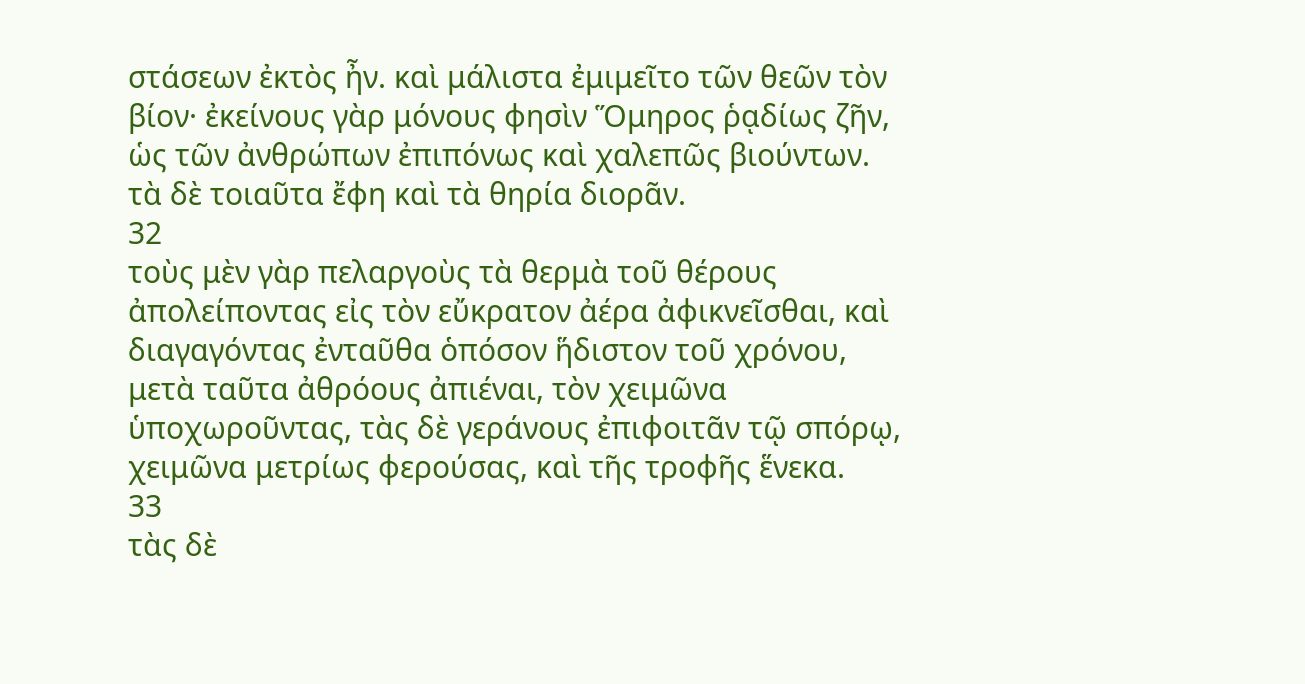στάσεων ἐκτὸς ἦν. καὶ μάλιστα ἐμιμεῖτο τῶν θεῶν τὸν βίον· ἐκείνους γὰρ μόνους φησὶν Ὅμηρος ῥᾳδίως ζῆν, ὡς τῶν ἀνθρώπων ἐπιπόνως καὶ χαλεπῶς βιούντων. τὰ δὲ τοιαῦτα ἔφη καὶ τὰ θηρία διορᾶν.
32
τοὺς μὲν γὰρ πελαργοὺς τὰ θερμὰ τοῦ θέρους ἀπολείποντας εἰς τὸν εὔκρατον ἀέρα ἀφικνεῖσθαι, καὶ διαγαγόντας ἐνταῦθα ὁπόσον ἥδιστον τοῦ χρόνου, μετὰ ταῦτα ἀθρόους ἀπιέναι, τὸν χειμῶνα ὑποχωροῦντας, τὰς δὲ γεράνους ἐπιφοιτᾶν τῷ σπόρῳ, χειμῶνα μετρίως φερούσας, καὶ τῆς τροφῆς ἕνεκα.
33
τὰς δὲ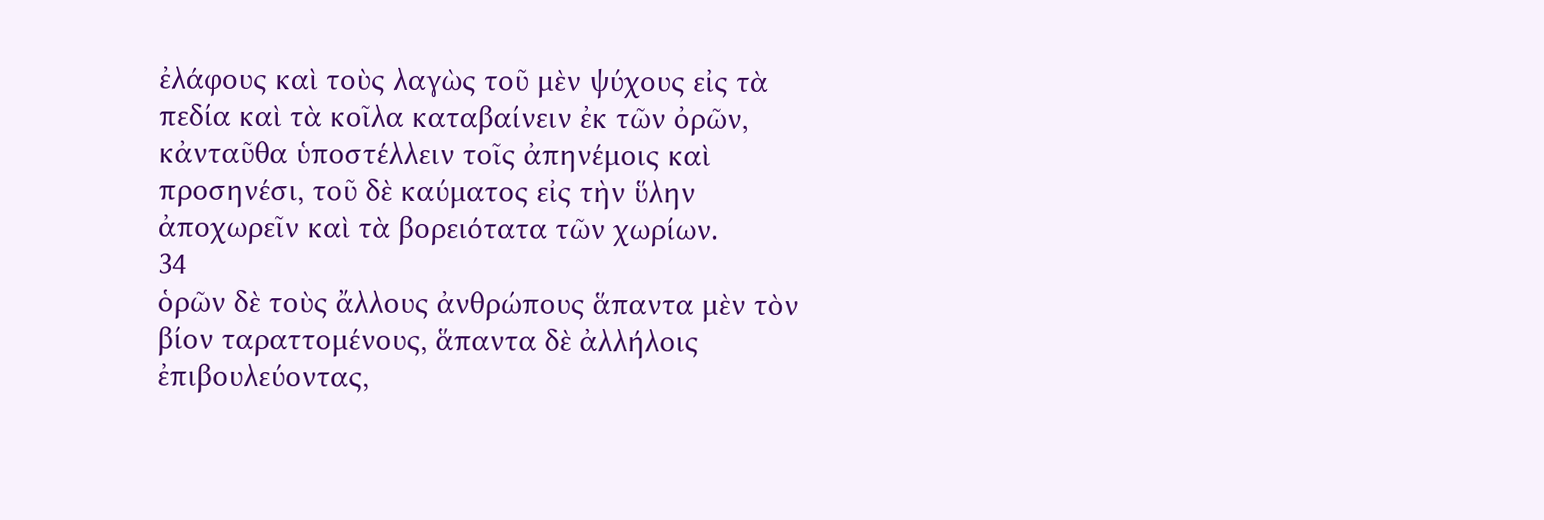ἐλάφους καὶ τοὺς λαγὼς τοῦ μὲν ψύχους εἰς τὰ πεδία καὶ τὰ κοῖλα καταβαίνειν ἐκ τῶν ὀρῶν, κἀνταῦθα ὑποστέλλειν τοῖς ἀπηνέμοις καὶ προσηνέσι, τοῦ δὲ καύματος εἰς τὴν ὕλην ἀποχωρεῖν καὶ τὰ βορειότατα τῶν χωρίων.
34
ὁρῶν δὲ τοὺς ἄλλους ἀνθρώπους ἅπαντα μὲν τὸν βίον ταραττομένους, ἅπαντα δὲ ἀλλήλοις ἐπιβουλεύοντας,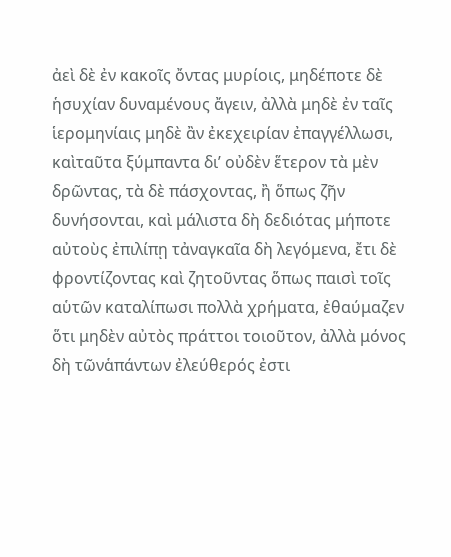ἀεὶ δὲ ἐν κακοῖς ὄντας μυρίοις, μηδέποτε δὲ ἡσυχίαν δυναμένους ἄγειν, ἀλλὰ μηδὲ ἐν ταῖς ἱερομηνίαις μηδὲ ἂν ἐκεχειρίαν ἐπαγγέλλωσι, καὶταῦτα ξύμπαντα διʼ οὐδὲν ἕτερον τὰ μὲν δρῶντας, τὰ δὲ πάσχοντας, ἢ ὅπως ζῆν δυνήσονται, καὶ μάλιστα δὴ δεδιότας μήποτε αὐτοὺς ἐπιλίπῃ τἀναγκαῖα δὴ λεγόμενα, ἔτι δὲ φροντίζοντας καὶ ζητοῦντας ὅπως παισὶ τοῖς αὑτῶν καταλίπωσι πολλὰ χρήματα, ἐθαύμαζεν ὅτι μηδὲν αὐτὸς πράττοι τοιοῦτον, ἀλλὰ μόνος δὴ τῶνἁπάντων ἐλεύθερός ἐστι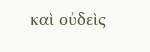καὶ οὐδεὶς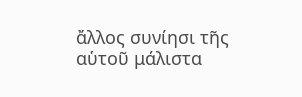ἄλλος συνίησι τῆς αὑτοῦ μάλιστα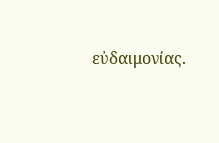εὐδαιμονίας.